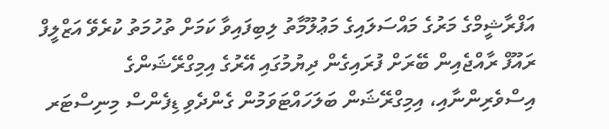އަފްރާޝީމްގެ މަރުގެ މައްސަލައިގެ މަޢުލޫމާތު ލިބިފައިވާ ކަމަށް ތުހުމަތު ކުރެވޭ އަޒްލީފް ރައޫފް ރާއްޖެއިން ބޭރަށް ފުރައިގެން ދިޔުމުގައި އޭރުގެ އިމިގްރޭޝަންގެ އިސްވެރިންނާއި، އިމިގްރޭޝަން ބަލަހައްޓަވަމުން ގެންދެވި ޑިފެންސް މިނިސްޓަރ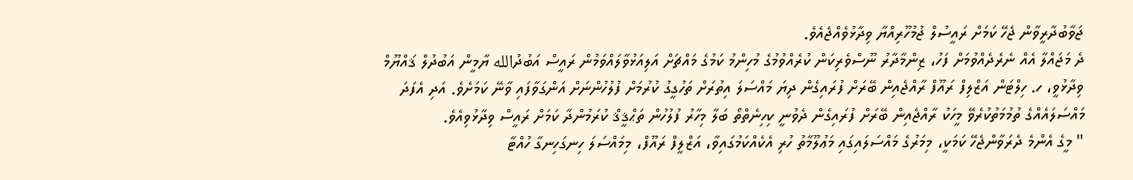ޖަވާބުދާރީވާން ޖެހޭ ކަމަށް ރައީސުލް ޖުމުހޫރިއްޔާ ވިދާޅުވެއްޖެއެވެ.
ދެ މަޖައްލާ އެއް ނެރެދެއްވުމަށް ފަހު، ޒިންމާދާރު ނޫސްވެރިކަން ކުރެއްވުމުގެ މުހިންމު ކަމުގެ މައްޗަށް އަލިއަޅުވާލައްވަމުން ރައީސް އަބުދުالله ޔާމީން އަބުދުލް ޤައްޔޫމް ވިދާޅުވީ، ހ. ހިލްޓަން އަޒްލިފް ރައޫފް ރާއްޖެއިން ބޭރަށް ފުރައިގެން ދިޔަ މައްސަލަ އިތުރަށް ތަހުގީގު ކުރުމަށް ފުލުހުންނަށް އަންގަވާފައި ވާނޭ ކަމަށެވެ. އަދި އެފަދަ މައްސަލައެއްގެ ތުމުމަތުކުރެވޭ މީހަކު ރާއްޖެއިން ބޭރަށް ފުރައިގެން ދެވުނީ ކިހިނެތްތޯ ބަލާ މިހާރު ފުލުހުން ތަޙްޤީޤް ކުރަމުންދާ ކަމަށް ރައީސް ވިދާޅުވިއެވެ.
" މީގެ އެންމެ ދެރަވާންޖެހޭ ކަމަކީ، މިމަރުގެ މައްސަލައިގައި މަޢުލޫމާތު ހުރި އެކެއްކަމުގައިވާ، އަޒްލީފް ރައޫފް، މިމައްސަލަ ހިނގަހިނގާ ހުއްޓާ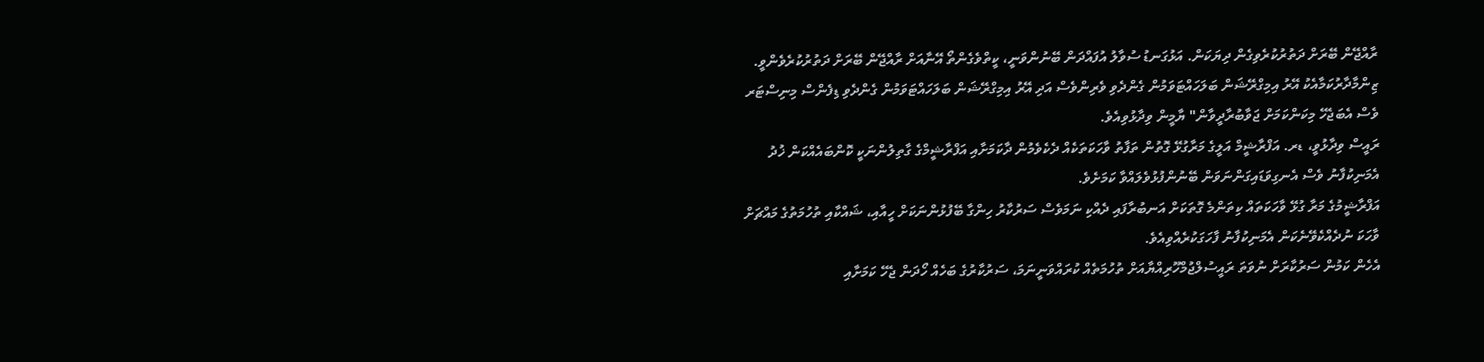ރާއްޖޭން ބޭރަށް ދަތުރުކުރެވިގެން ދިޔަކަން. އަޅުގަނޑު ސުވާލު އުފައްދަން ބޭނުންވަނީ، ކީތްވެގެންތޯ އޭނާއަށް ރާއްޖޭން ބޭރަށް ދަތުރުކުރެވެންވީ. ޒިންމާދާރުކަމާއެކު އޭރު އިމިގްރޭޝަން ބަލަހައްޓަވަމުން ގެންދެވި ވެރިންވެސް އަދި އޭރު އިމިގްރޭޝަން ބަލަހައްޓަވަމުން ގެންދެވި ޑިފެންސް މިނިސްޓަރ ވެސް އެބަޖެހޭ މިކަންކަމަށް ޖަވާބުރާދީވާން" ޔާމީން ވިދާޅުވިއެވެ.
ރައީސް ވިދާޅުވީ، ޑރ. އަފްރާޝީމް އަލީގެ މަރާގުޅޭ ގޮތުން ތަފާތު ވާހަކަތަކެއް ދެކެވެމުން ދާކަމަށާއި އަފްރާޝީމްގެ ގާތިލުންނަކީ ކޮންބައެއްކަން ޚުދު އެމަނިކުފާނު ވެސް އެނގިވަޑައިގަންނަވަން ބޭނުންފުޅުވެލައްވާ ކަމަށެވެ.
އަފްރާޝީމުގެ މަރާ ގުޅޭ ވާހަކަތައް ކިތަންމެ ގޮތަކަށް އަނބުރާފައި ދެއްކި ނަމަވެސް ސަރުކާރު ހިންގާ ބޭފުޅުންނަކަށް ހީއާއި، ޝައްކާއި ތުހުމަތުގެ މައްޗަށް ވާހަކަ ނުދެއްކެވޭނެކަން އެމަނިކުފާނު ފާހަގަކުރެއްވިއެވެ.
އެހެން ކަމުން ސަރުކާރަށް ނުވަތަ ރައީސުލްޖުމްހޫރިއްޔާއަށް ތުހުމަތެއް ކުރައްވަނީނަމަ، ސަރުކާރުގެ ބަހެއް ހޯދަން ޖެހޭ ކަމަށާއި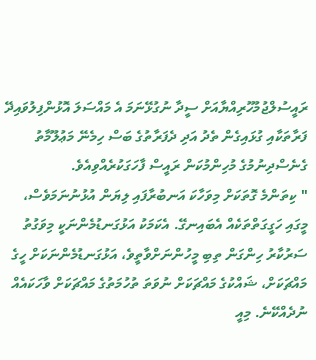ރައީސުލްޖުމުހޫރިއްޔާއަށް ސީދާ ނުގުޅޭނަމަ އެ މައްސަލަ އޮޅުންފިލުވައިދޭ ފަރާތަކާއި ގުޅައިގެން ތެދު އަދި ދެފަރާތުގެ ބަސް ހިމެނޭ މަޢުލޫމާތު ގެނެސްދިނުމުގެ މުހިންމުކަން ރައީސް ފާހަގަކުރެއްވިއެވެ.
" ކިތަންމެ ގޮތަކަށް މިވަހާކަ އަނބުރާފައި ލިޔަން އުޅުނުނަމަވެސް، މީގައި ހަގީގަތްތަކެއް އެބައިނގޭ. އެކަމަކު އަޅުގަނޑުމެންނަކީ މިވަގުތު ސަރުކާރު ހިންގަން ތިބި މީހުންނަށްވާތީވެ، އަޅުގަނޑުމެންނަކަށް ހީގެ މައްޗަކަށް، ޝައްކުގެ މައްޗަކަށް ނުވަތަ ތުހުމަތުގެ މައްޗަކަށް ވާހަކައެއް ނުދެއްކޭނެ. މިއީ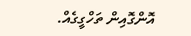އޮންގޮއިން ތަހްގީގެއް.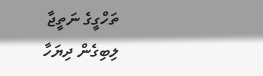ތަހްގީގެ ނަތީޖާ ލިބިގެން ދިޔަހާ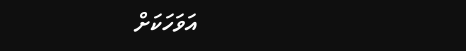އަވަހަކަށް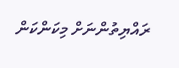ރައްޔިތުންނަށް މިކަންކަން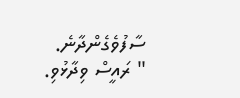ސާފުވެގެންދާނެ. " ރައީސް ވިދާޅުވި.